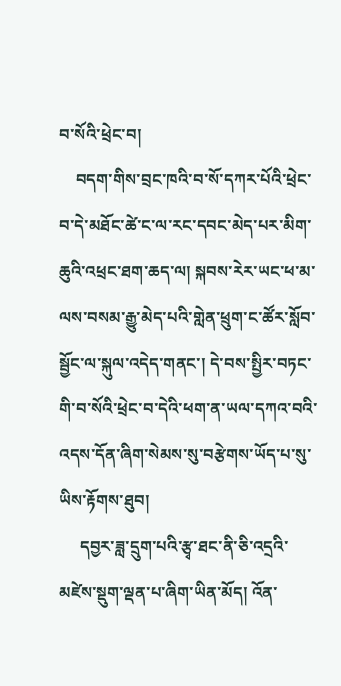བ་སོའི་ཕྲེང་བ།
    བདག་གིས་བྲང་ཁའི་བ་སོ་དཀར་པོའི་ཕྲེང་བ་དེ་མཐོང་ཚེ་ང་ལ་རང་དབང་མེད་པར་མིག་ཆུའི་འཕྲང་ཐག་ཆད་ལ། སྐབས་རེར་ཡང་ཕ་མ་ལས་བསམ་རྒྱུ་མེད་པའི་གླེན་ཕྲུག་ང་ཚོར་སློབ་སྦྱོང་ལ་སྐུལ་འདེད་གནང་། དེ་བས་སྤྱིར་བཏང་གི་བ་སོའི་ཕྲེང་བ་དེའི་ཕག་ན་ཡལ་དཀའ་བའི་འདས་དོན་ཞིག་སེམས་སུ་བརྩེགས་ཡོད་པ་སུ་ཡིས་རྟོགས་ཐུབ།
     དབྱར་ཟླ་དྲུག་པའི་རྩྭ་ཐང་ནི་ཅི་འདྲའི་མཛེས་སྡུག་ལྡན་པ་ཞིག་ཡིན་མོད། འོན་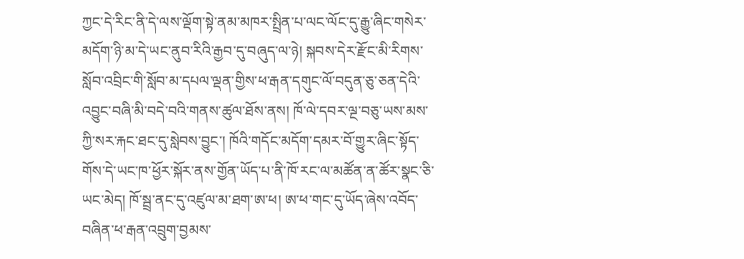ཀྱང་དེ་རིང་ནི་དེ་ལས་ལྡོག་སྟེ་ནམ་མཁར་སྤྲིན་པ་ལང་ལོང་དུ་རྒྱུ་ཞིང་གསེར་མདོག་ཉི་མ་དེ་ཡང་ནུབ་རིའི་རྒྱབ་དུ་བཞུད་ལ་ཉེ། སྐབས་དེར་རྫོང་མི་རིགས་སློབ་འབྲིང་གི་སློབ་མ་དཔལ་ལྡན་གྱིས་ཕ་རྒན་དགུང་ལོ་བདུན་ཅུ་ཅན་དེའི་འབྱུང་བཞི་མི་བདེ་བའི་གནས་ཚུལ་ཐོས་ནས། ཁོ་ལེ་དབར་ལྔ་བཅུ་ཡས་མས་ཀྱི་སར་རྐང་ཐང་དུ་སླེབས་བྱུང་། ཁོའི་གདོང་མདོག་དམར་བོ་གྱུར་ཞིང་སྟོད་གོས་དེ་ཡང་ཁ་ཕྱོར་སྐོར་ནས་གྱོན་ཡོད་པ་ནི་ཁོ་རང་ལ་མཚོན་ན་ཚོར་སྣང་ཅི་ཡང་མེད། ཁོ་སྦྲ་ནང་དུ་འཛུལ་མ་ཐག་ཨ་ཕ། ཨ་ཕ་གང་དུ་ཡོད་ཞེས་འབོད་བཞིན་ཕ་རྒན་འབྲུག་བྱམས་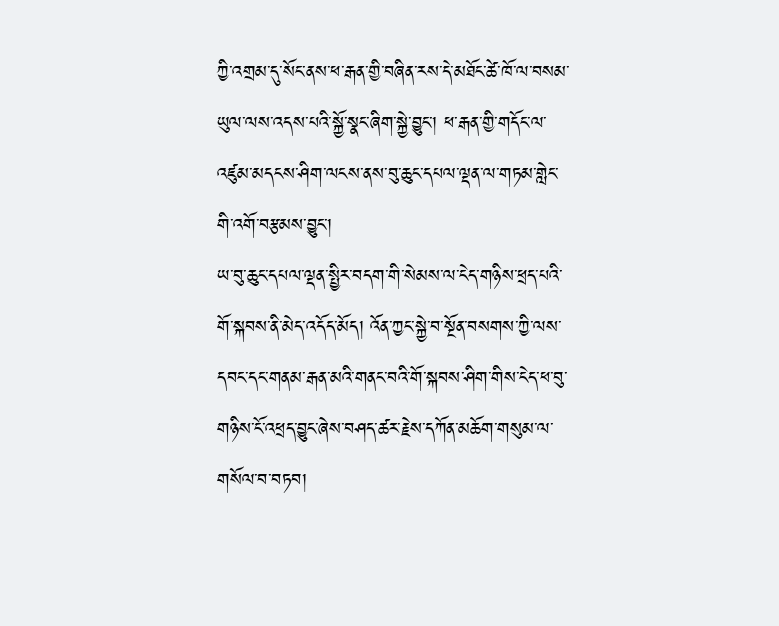ཀྱི་འགྲམ་དུ་སོང་ནས་ཕ་རྒན་གྱི་བཞིན་རས་དེ་མཐོང་ཚེ་ཁོ་ལ་བསམ་ཡུལ་ལས་འདས་པའི་སྐྱོ་སྣང་ཞིག་སྐྱེ་བྱུང་། ཕ་རྒན་གྱི་གདོང་ལ་འཛུམ་མདངས་ཤིག་ལངས་ནས་བུ་ཆུང་དཔལ་ལྡན་ལ་གཏམ་གླེང་གི་འགོ་བརྩམས་བྱུང་།
ཡ་བུ་ཆུང་དཔལ་ལྡན་སྤྱིར་བདག་གི་སེམས་ལ་ངེད་གཉིས་ཕྲད་པའི་གོ་སྐབས་ནི་མེད་འདོད་མོད། འོན་ཀྱང་སྐྱེ་བ་སྔོན་བསགས་ཀྱི་ལས་དབང་དང་གནམ་རྒན་མའི་གནང་བའི་གོ་སྐབས་ཤིག་གིས་ངེད་ཕ་བུ་གཉིས་ངོ་འཕྲད་བྱུང་ཞེས་བཤད་ཚར་རྗེས་དཀོན་མཆོག་གསུམ་ལ་གསོལ་བ་བཏབ།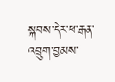སྐབས་དེར་ཕ་རྒན་འབྲུག་བྱམས་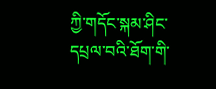ཀྱི་གདོང་སྐམ་ཤིང་དཔྲལ་བའི་ཐོག་གི་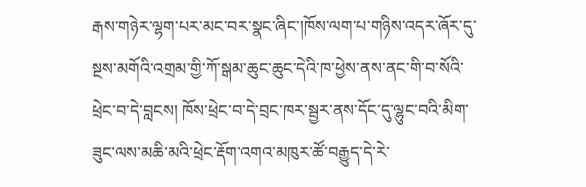རྒས་གཉེར་ལྷག་པར་མང་བར་སྣང་ཞིང་།ཁོས་ལག་པ་གཉིས་འདར་ཞོར་དུ་སྔས་མགོའི་འགྲམ་གྱི་ཀོ་སྒམ་ཆུང་ཆུང་དེའི་ཁ་ཕྱེས་ནས་ནང་གི་བ་སོའི་ཕྲེང་བ་དེ་བླངས། ཁོས་ཕྲེང་བ་དེ་བྲང་ཁར་སྦྱར་ནས་དོང་དུ་ལྷུང་བའི་མིག་ཟུང་ལས་མཆི་མའི་ཕྲེང་རྡོག་འགའ་མཁུར་ཚོ་བརྒྱུད་དེ་རེ་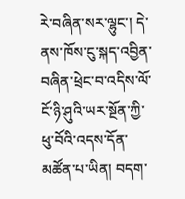རེ་བཞིན་སར་ལྷུང་། དེ་ནས་ཁོས་ངུ་སྐད་འབྱིན་བཞིན་ཕྲེང་བ་འདིས་ལོ་ངོ་ཉི་ཤུའི་ཡར་སྔོན་ཀྱི་ཕུ་བོའི་འདས་དོན་མཚོན་པ་ཡིན། བདག་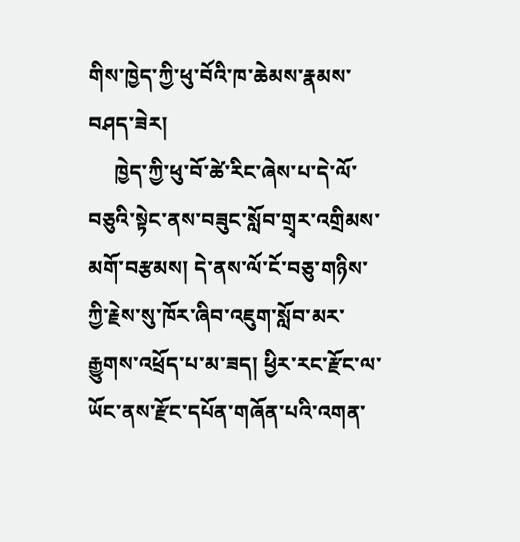གིས་ཁྱེད་ཀྱི་ཕུ་བོའི་ཁ་ཆེམས་རྣམས་བཤད་ཟེར།
     ཁྱེད་ཀྱི་ཕུ་བོ་ཚེ་རིང་ཞེས་པ་དེ་ལོ་བཅུའི་སྟེང་ནས་བཟུང་སློབ་གྲྭར་འགྲིམས་མགོ་བརྩམས། དེ་ནས་ལོ་ངོ་བཅུ་གཉིས་ཀྱི་རྗེས་སུ་ཁོར་ཞིབ་འཇུག་སློབ་མར་རྒྱུགས་འཕྲོད་པ་མ་ཟད། ཕྱིར་རང་རྫོང་ལ་ཡོང་ནས་རྫོང་དཔོན་གཞོན་པའི་འགན་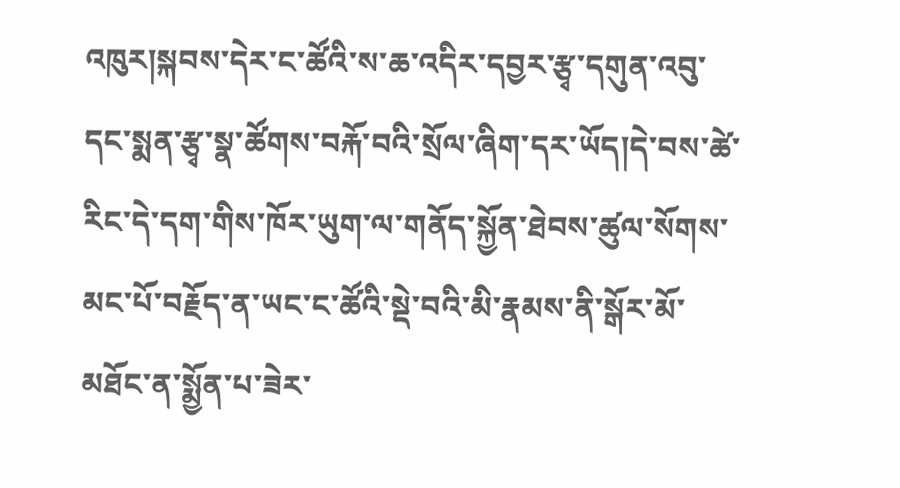འཁུར།སྐབས་དེར་ང་ཚོའི་ས་ཆ་འདིར་དབྱར་རྩྭ་དགུན་འབུ་དང་སྨན་རྩྭ་སྣ་ཚོགས་བརྐོ་བའི་སྲོལ་ཞིག་དར་ཡོད།དེ་བས་ཚེ་རིང་དེ་དག་གིས་ཁོར་ཡུག་ལ་གནོད་སྐྱོན་ཐེབས་ཚུལ་སོགས་མང་པོ་བརྗོད་ན་ཡང་ང་ཚོའི་སྡེ་བའི་མི་རྣམས་ནི་སྒོར་མོ་མཐོང་ན་སྨྱོན་པ་ཟེར་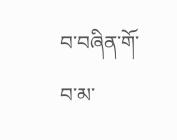བ་བཞིན་གོ་བ་མ་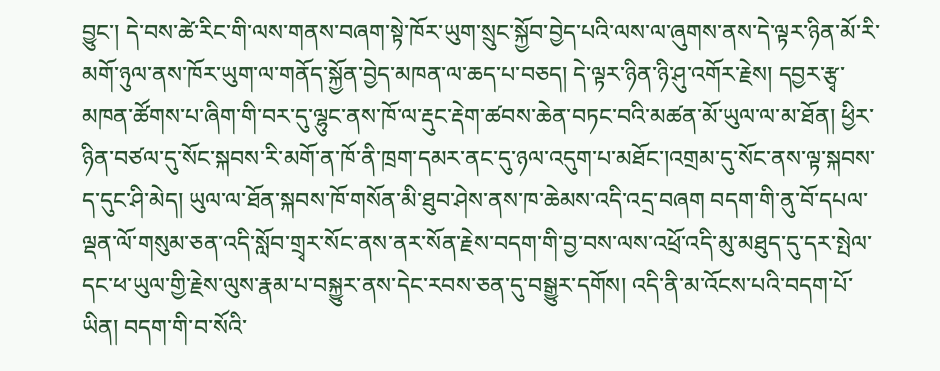བྱུང་། དེ་བས་ཚེ་རིང་གི་ལས་གནས་བཞག་སྟེ་ཁོར་ཡུག་སྲུང་སྐྱོབ་བྱེད་པའི་ལས་ལ་ཞུགས་ནས་དེ་ལྟར་ཉིན་མོ་རི་མགོ་ཉུལ་ནས་ཁོར་ཡུག་ལ་གནོད་སྐྱོན་བྱེད་མཁན་ལ་ཆད་པ་བཅད། དེ་ལྟར་ཉིན་ཉི་ཤུ་འགོར་རྗེས། དབྱར་རྩྭ་མཁན་ཚོགས་པ་ཞིག་གི་བར་དུ་ལྷུང་ནས་ཁོ་ལ་རྡུང་རྡེག་ཚབས་ཆེན་བཏང་བའི་མཚན་མོ་ཡུལ་ལ་མ་ཐོན། ཕྱིར་ཉིན་བཙལ་དུ་སོང་སྐབས་རི་མགོ་ན་ཁོ་ནི་ཁྲག་དམར་ནང་དུ་ཉལ་འདུག་པ་མཐོང་།འགྲམ་དུ་སོང་ནས་ལྟ་སྐབས་ད་དུང་ཤི་མེད། ཡུལ་ལ་ཐོན་སྐབས་ཁོ་གསོན་མི་ཐུབ་ཤེས་ནས་ཁ་ཆེམས་འདི་འདྲ་བཞག བདག་གི་ནུ་བོ་དཔལ་ལྡན་ལོ་གསུམ་ཅན་འདི་སློབ་གྲྭར་སོང་ནས་ནར་སོན་རྗེས་བདག་གི་བྱ་བས་ལས་འཕྲོ་འདི་མུ་མཐུད་དུ་དར་སྤེལ་དང་ཕ་ཡུལ་གྱི་རྗེས་ལུས་རྣམ་པ་བསྐྱུར་ནས་དེང་རབས་ཅན་དུ་བསྒྱུར་དགོས། འདི་ནི་མ་འོངས་པའི་བདག་པོ་ཡིན། བདག་གི་བ་སོའི་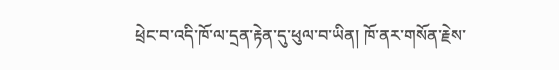ཕྲེང་བ་འདི་ཁོ་ལ་དྲན་རྟེན་དུ་ཕུལ་བ་ཡིན། ཁོ་ནར་གསོན་རྗེས་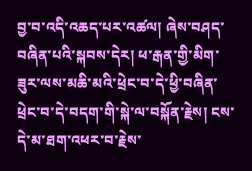བྱ་བ་འདི་འཆད་པར་འཚལ། ཞེས་བཤད་བཞིན་པའི་སྐབས་དེར། ཕ་རྒན་གྱི་མིག་ཟུར་ལས་མཆི་མའི་ཕྲེང་བ་དེ་ཕྱི་བཞིན་ཕྲེང་བ་དེ་བདག་གི་སྐེ་ལ་བསྐོན་རྗེས། ངས་དེ་མ་ཐག་འཕར་བ་རྗེས་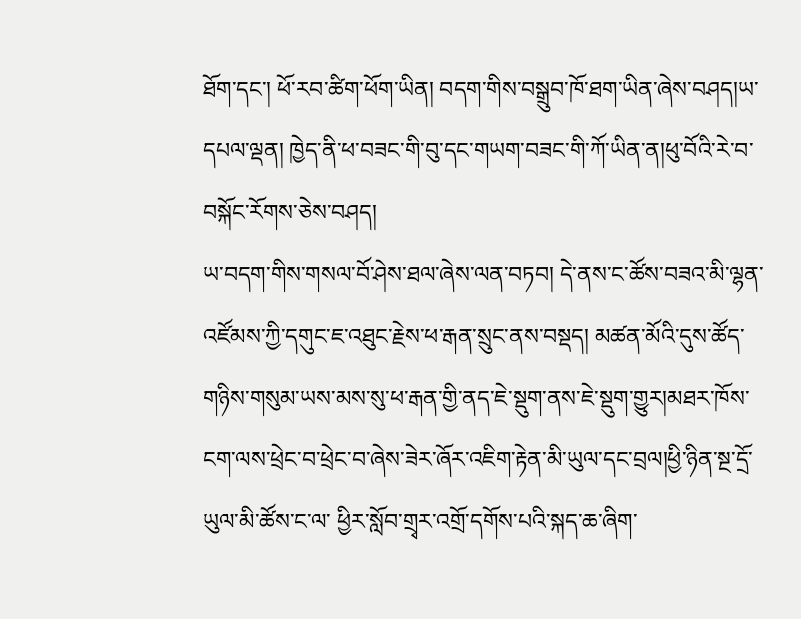ཐོག་དང་། ཕོ་རབ་ཚིག་ཕོག་ཡིན། བདག་གིས་བསྒྲུབ་ཁོ་ཐག་ཡིན་ཞེས་བཤད།ཡ་དཔལ་ལྡན། ཁྱེད་ནི་ཕ་བཟང་གི་བུ་དང་གཡག་བཟང་གི་ཀོ་ཡིན་ན།ཕུ་བོའི་རེ་བ་བསྐོང་རོགས་ཅེས་བཤད།
ཡ་བདག་གིས་གསལ་བོ་ཤེས་ཐལ་ཞེས་ལན་བཏབ། དེ་ནས་ང་ཚོས་བཟའ་མི་ལྷན་འཛོམས་ཀྱི་དགུང་ཇ་འཐུང་རྗེས་ཕ་རྒན་སྲུང་ནས་བསྡད། མཚན་མོའི་དུས་ཚོད་གཉིས་གསུམ་ཡས་མས་སུ་ཕ་རྒན་གྱི་ནད་ཇེ་སྡུག་ནས་ཇེ་སྡུག་གྱུར།མཐར་ཁོས་ངག་ལས་ཕྲེང་བ་ཕྲེང་བ་ཞེས་ཟེར་ཞོར་འཇིག་རྟེན་མི་ཡུལ་དང་བྲལ།ཕྱི་ཉིན་སྔ་དྲོ་ཡུལ་མི་ཚོས་ང་ལ་ ཕྱིར་སློབ་གྲྭར་འགྲོ་དགོས་པའི་སྐད་ཆ་ཞིག་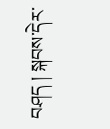བཤད ། སྐབས་དེར་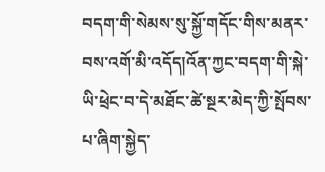བདག་གི་སེམས་སུ་སྐྱོ་གདོང་གིས་མནར་བས་འགོ་མི་འདོད།འོན་ཀྱང་བདག་གི་སྐེ་ཡི་ཕྲེང་བ་དེ་མཐོང་ཚེ་སྔར་མེད་ཀྱི་སྤོབས་པ་ཞིག་སྐྱེད་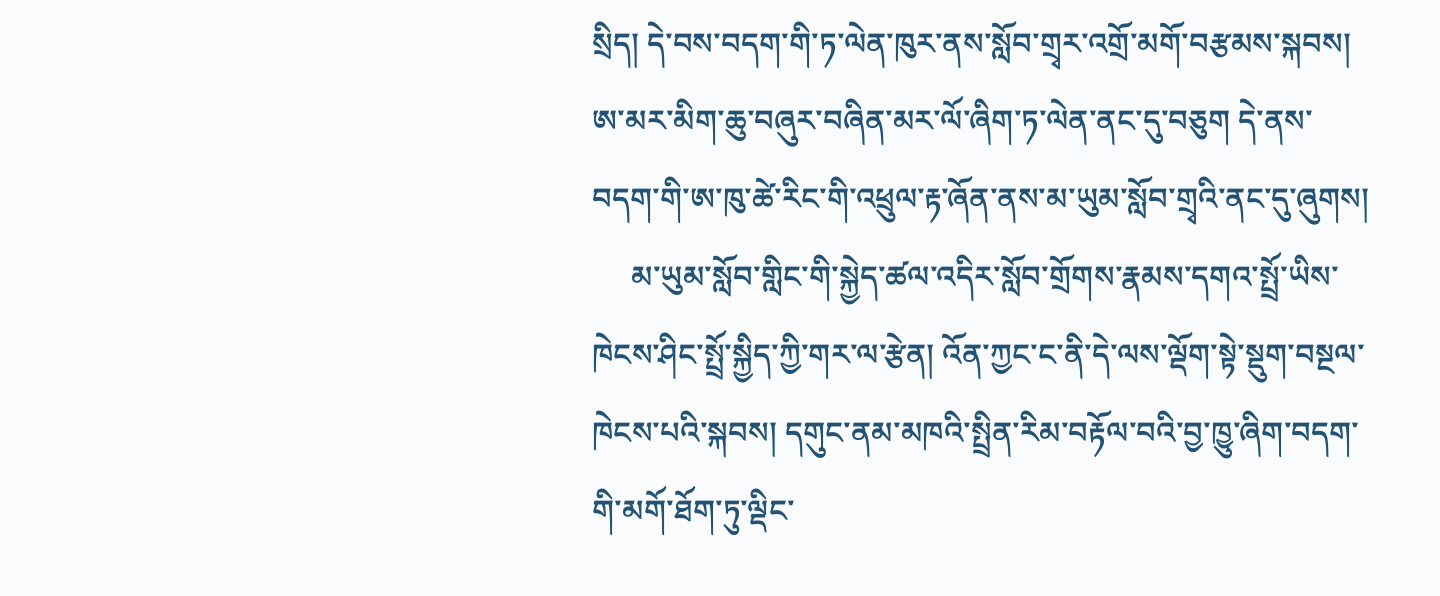སྲིད། དེ་བས་བདག་གི་ཏ་ལེན་ཁུར་ནས་སློབ་གྲྭར་འགྲོ་མགོ་བརྩམས་སྐབས། ཨ་མར་མིག་ཆུ་བཞུར་བཞིན་མར་ལོ་ཞིག་ཏ་ལེན་ནང་དུ་བཅུག དེ་ནས་བདག་གི་ཨ་ཁུ་ཚེ་རིང་གི་འཕྲུལ་རྟ་ཞོན་ནས་མ་ཡུམ་སློབ་གྲྭའི་ནང་དུ་ཞུགས།
     མ་ཡུམ་སློབ་གླིང་གི་སྐྱེད་ཚལ་འདིར་སློབ་གྲོགས་རྣམས་དགའ་སྤྲོ་ཡིས་ཁེངས་ཤིང་སྤྲོ་སྐྱིད་ཀྱི་གར་ལ་རྩེན། འོན་ཀྱང་ང་ནི་དེ་ལས་ལྡོག་སྟེ་སྡུག་བསྔལ་ཁེངས་པའི་སྐབས། དགུང་ནམ་མཁའི་སྤྲིན་རིམ་བརྟོལ་བའི་བྱ་ཁྱུ་ཞིག་བདག་གི་མགོ་ཐོག་ཏུ་ལྡིང་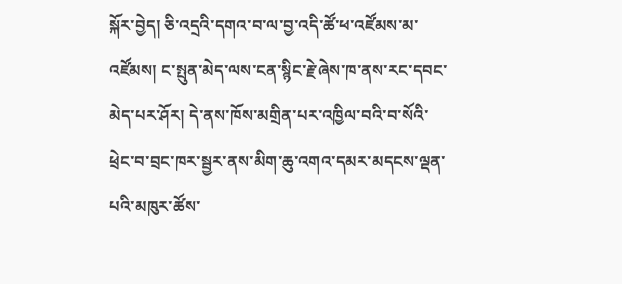སྐོར་བྱེད། ཅི་འདྲའི་དགའ་བ་ལ་བྱ་འདི་ཚོ་ཕ་འཛོམས་མ་འཛོམས། ང་སྤུན་མེད་ལས་ངན་སྙིང་རྗེ་ཞེས་ཁ་ནས་རང་དབང་མེད་པར་ཤོར། དེ་ནས་ཁོས་མགྲིན་པར་འཁྱིལ་བའི་བ་སོའི་ཕྲེང་བ་བྲང་ཁར་སྦྱར་ནས་མིག་ཆུ་འགའ་དམར་མདངས་ལྡན་པའི་མཁུར་ཚོས་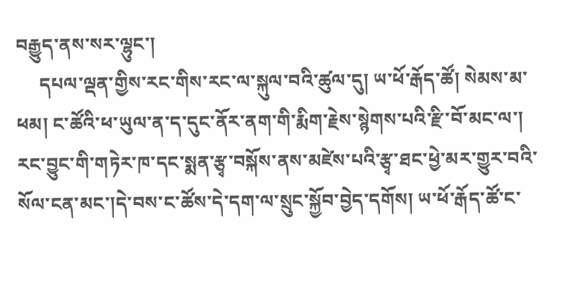བརྒྱུད་ནས་སར་ལྷུང་།
     དཔལ་ལྡན་གྱིས་རང་གིས་རང་ལ་སྐུལ་བའི་ཚུལ་དུ། ཡ་ཕོ་རྒོད་ཚོ། སེམས་མ་ཕམ། ང་ཚོའི་ཕ་ཡུལ་ན་ད་དུང་ནོར་ནག་གི་རྨིག་རྗེས་སྙེགས་པའི་རྫི་བོ་མང་ལ་། རང་བྱུང་གི་གཏེར་ཁ་དང་སྨན་རྩྭ་བསྐོས་ནས་མཛེས་པའི་རྩྭ་ཐང་ཕྱེ་མར་གྱུར་བའི་སོལ་ངན་མང་།དེ་བས་ང་ཚོས་དེ་དག་ལ་སྲུང་སྐྱོབ་བྱེད་དགོས། ཡ་ཕོ་རྒོད་ཚོ་ང་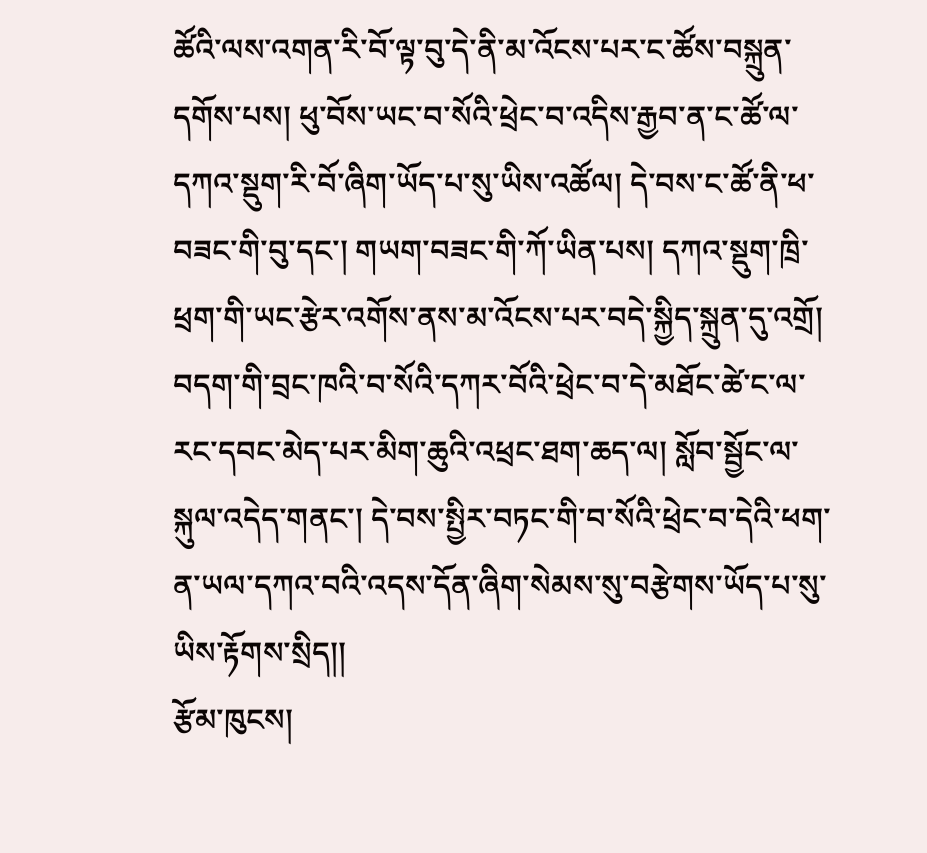ཚོའི་ལས་འགན་རི་བོ་ལྟ་བུ་དེ་ནི་མ་འོངས་པར་ང་ཚོས་བསྐྲུན་དགོས་པས། ཕུ་བོས་ཡང་བ་སོའི་ཕྲེང་བ་འདིས་རྒྱབ་ན་ང་ཚོ་ལ་དཀའ་སྡུག་རི་བོ་ཞིག་ཡོད་པ་སུ་ཡིས་འཚོལ། དེ་བས་ང་ཚོ་ནི་ཕ་བཟང་གི་བུ་དང་། གཡག་བཟང་གི་ཀོ་ཡིན་པས། དཀའ་སྡུག་ཁྲི་ཕྲག་གི་ཡང་རྩེར་འགོས་ནས་མ་འོངས་པར་བདེ་སྐྱིད་སྐྲུན་དུ་འགྲོ།
བདག་གི་བྲང་ཁའི་བ་སོའི་དཀར་བོའི་ཕྲེང་བ་དེ་མཐོང་ཚེ་ང་ལ་རང་དབང་མེད་པར་མིག་ཆུའི་འཕྲང་ཐག་ཆད་ལ། སློབ་སྦྱོང་ལ་སྐུལ་འདེད་གནང་། དེ་བས་སྤྱིར་བཏང་གི་བ་སོའི་ཕྲེང་བ་དེའི་ཕག་ན་ཡལ་དཀའ་བའི་འདས་དོན་ཞིག་སེམས་སུ་བརྩེགས་ཡོད་པ་སུ་ཡིས་རྟོགས་སྲིད།།
རྩོམ་ཁུངས།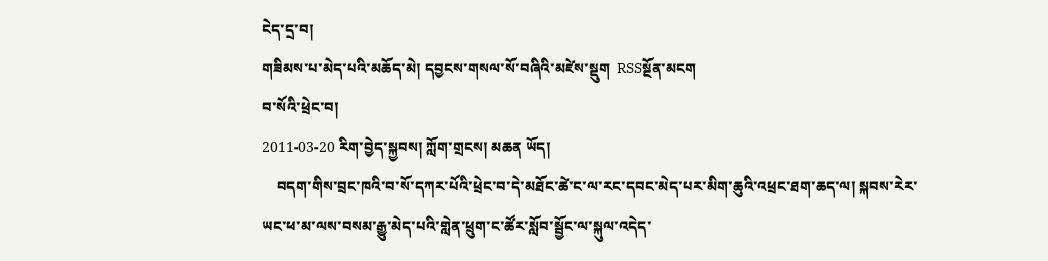ངེད་དྲ་བ།
གཟིམས་པ་མེད་པའི་མཆོད་མེ། དབྱངས་གསལ་སོ་བཞིའི་མཛེས་སྡུག  RSSསྔོན་མངག
བ་སོའི་ཕྲེང་བ།
2011-03-20 རིག་བྱེད་སྐྱབས། ཀློག་གྲངས། མཆན ཡོད།
    བདག་གིས་བྲང་ཁའི་བ་སོ་དཀར་པོའི་ཕྲེང་བ་དེ་མཐོང་ཚེ་ང་ལ་རང་དབང་མེད་པར་མིག་ཆུའི་འཕྲང་ཐག་ཆད་ལ། སྐབས་རེར་ཡང་ཕ་མ་ལས་བསམ་རྒྱུ་མེད་པའི་གླེན་ཕྲུག་ང་ཚོར་སློབ་སྦྱོང་ལ་སྐུལ་འདེད་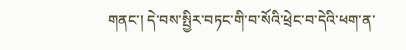གནང་། དེ་བས་སྤྱིར་བཏང་གི་བ་སོའི་ཕྲེང་བ་དེའི་ཕག་ན་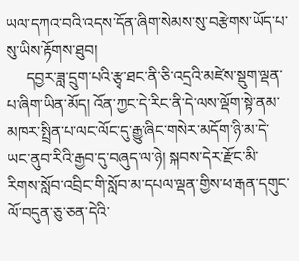ཡལ་དཀའ་བའི་འདས་དོན་ཞིག་སེམས་སུ་བརྩེགས་ཡོད་པ་སུ་ཡིས་རྟོགས་ཐུབ།
     དབྱར་ཟླ་དྲུག་པའི་རྩྭ་ཐང་ནི་ཅི་འདྲའི་མཛེས་སྡུག་ལྡན་པ་ཞིག་ཡིན་མོད། འོན་ཀྱང་དེ་རིང་ནི་དེ་ལས་ལྡོག་སྟེ་ནམ་མཁར་སྤྲིན་པ་ལང་ལོང་དུ་རྒྱུ་ཞིང་གསེར་མདོག་ཉི་མ་དེ་ཡང་ནུབ་རིའི་རྒྱབ་དུ་བཞུད་ལ་ཉེ། སྐབས་དེར་རྫོང་མི་རིགས་སློབ་འབྲིང་གི་སློབ་མ་དཔལ་ལྡན་གྱིས་ཕ་རྒན་དགུང་ལོ་བདུན་ཅུ་ཅན་དེའི་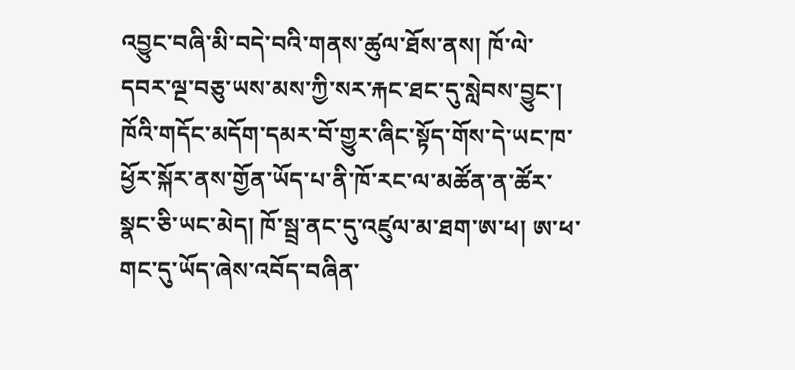འབྱུང་བཞི་མི་བདེ་བའི་གནས་ཚུལ་ཐོས་ནས། ཁོ་ལེ་དབར་ལྔ་བཅུ་ཡས་མས་ཀྱི་སར་རྐང་ཐང་དུ་སླེབས་བྱུང་། ཁོའི་གདོང་མདོག་དམར་བོ་གྱུར་ཞིང་སྟོད་གོས་དེ་ཡང་ཁ་ཕྱོར་སྐོར་ནས་གྱོན་ཡོད་པ་ནི་ཁོ་རང་ལ་མཚོན་ན་ཚོར་སྣང་ཅི་ཡང་མེད། ཁོ་སྦྲ་ནང་དུ་འཛུལ་མ་ཐག་ཨ་ཕ། ཨ་ཕ་གང་དུ་ཡོད་ཞེས་འབོད་བཞིན་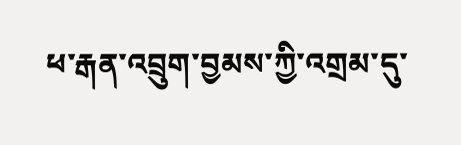ཕ་རྒན་འབྲུག་བྱམས་ཀྱི་འགྲམ་དུ་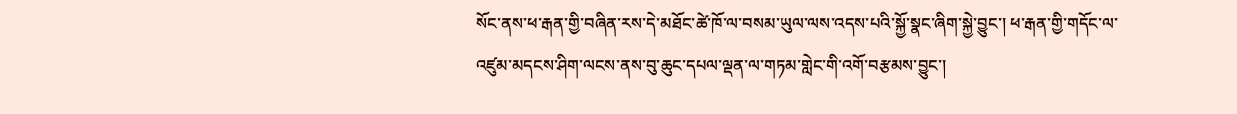སོང་ནས་ཕ་རྒན་གྱི་བཞིན་རས་དེ་མཐོང་ཚེ་ཁོ་ལ་བསམ་ཡུལ་ལས་འདས་པའི་སྐྱོ་སྣང་ཞིག་སྐྱེ་བྱུང་། ཕ་རྒན་གྱི་གདོང་ལ་འཛུམ་མདངས་ཤིག་ལངས་ནས་བུ་ཆུང་དཔལ་ལྡན་ལ་གཏམ་གླེང་གི་འགོ་བརྩམས་བྱུང་།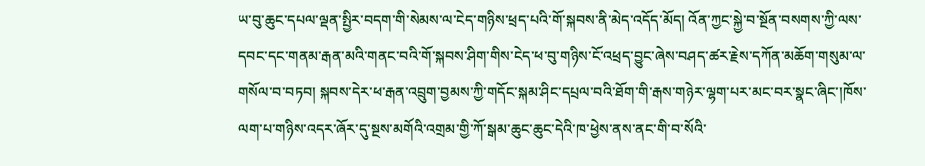ཡ་བུ་ཆུང་དཔལ་ལྡན་སྤྱིར་བདག་གི་སེམས་ལ་ངེད་གཉིས་ཕྲད་པའི་གོ་སྐབས་ནི་མེད་འདོད་མོད། འོན་ཀྱང་སྐྱེ་བ་སྔོན་བསགས་ཀྱི་ལས་དབང་དང་གནམ་རྒན་མའི་གནང་བའི་གོ་སྐབས་ཤིག་གིས་ངེད་ཕ་བུ་གཉིས་ངོ་འཕྲད་བྱུང་ཞེས་བཤད་ཚར་རྗེས་དཀོན་མཆོག་གསུམ་ལ་གསོལ་བ་བཏབ། སྐབས་དེར་ཕ་རྒན་འབྲུག་བྱམས་ཀྱི་གདོང་སྐམ་ཤིང་དཔྲལ་བའི་ཐོག་གི་རྒས་གཉེར་ལྷག་པར་མང་བར་སྣང་ཞིང་།ཁོས་ལག་པ་གཉིས་འདར་ཞོར་དུ་སྔས་མགོའི་འགྲམ་གྱི་ཀོ་སྒམ་ཆུང་ཆུང་དེའི་ཁ་ཕྱེས་ནས་ནང་གི་བ་སོའི་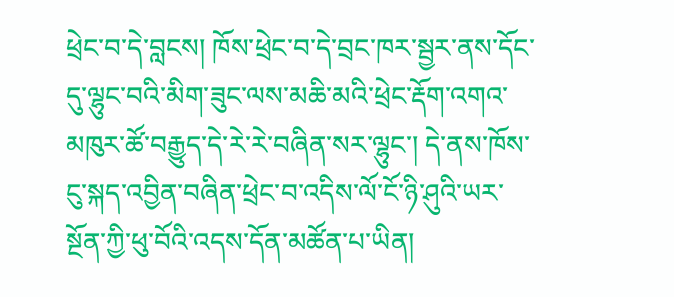ཕྲེང་བ་དེ་བླངས། ཁོས་ཕྲེང་བ་དེ་བྲང་ཁར་སྦྱར་ནས་དོང་དུ་ལྷུང་བའི་མིག་ཟུང་ལས་མཆི་མའི་ཕྲེང་རྡོག་འགའ་མཁུར་ཚོ་བརྒྱུད་དེ་རེ་རེ་བཞིན་སར་ལྷུང་། དེ་ནས་ཁོས་ངུ་སྐད་འབྱིན་བཞིན་ཕྲེང་བ་འདིས་ལོ་ངོ་ཉི་ཤུའི་ཡར་སྔོན་ཀྱི་ཕུ་བོའི་འདས་དོན་མཚོན་པ་ཡིན།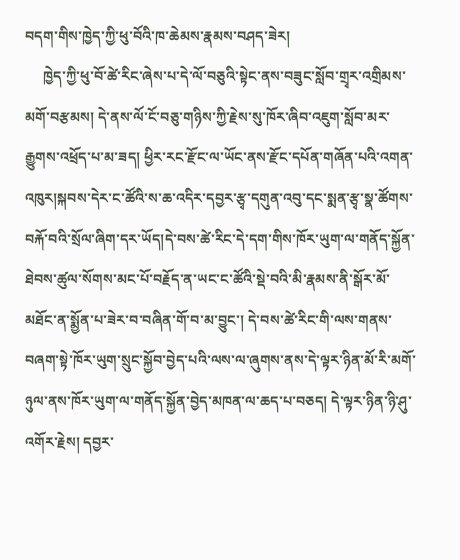བདག་གིས་ཁྱེད་ཀྱི་ཕུ་བོའི་ཁ་ཆེམས་རྣམས་བཤད་ཟེར།
     ཁྱེད་ཀྱི་ཕུ་བོ་ཚེ་རིང་ཞེས་པ་དེ་ལོ་བཅུའི་སྟེང་ནས་བཟུང་སློབ་གྲྭར་འགྲིམས་མགོ་བརྩམས། དེ་ནས་ལོ་ངོ་བཅུ་གཉིས་ཀྱི་རྗེས་སུ་ཁོར་ཞིབ་འཇུག་སློབ་མར་རྒྱུགས་འཕྲོད་པ་མ་ཟད། ཕྱིར་རང་རྫོང་ལ་ཡོང་ནས་རྫོང་དཔོན་གཞོན་པའི་འགན་འཁུར།སྐབས་དེར་ང་ཚོའི་ས་ཆ་འདིར་དབྱར་རྩྭ་དགུན་འབུ་དང་སྨན་རྩྭ་སྣ་ཚོགས་བརྐོ་བའི་སྲོལ་ཞིག་དར་ཡོད།དེ་བས་ཚེ་རིང་དེ་དག་གིས་ཁོར་ཡུག་ལ་གནོད་སྐྱོན་ཐེབས་ཚུལ་སོགས་མང་པོ་བརྗོད་ན་ཡང་ང་ཚོའི་སྡེ་བའི་མི་རྣམས་ནི་སྒོར་མོ་མཐོང་ན་སྨྱོན་པ་ཟེར་བ་བཞིན་གོ་བ་མ་བྱུང་། དེ་བས་ཚེ་རིང་གི་ལས་གནས་བཞག་སྟེ་ཁོར་ཡུག་སྲུང་སྐྱོབ་བྱེད་པའི་ལས་ལ་ཞུགས་ནས་དེ་ལྟར་ཉིན་མོ་རི་མགོ་ཉུལ་ནས་ཁོར་ཡུག་ལ་གནོད་སྐྱོན་བྱེད་མཁན་ལ་ཆད་པ་བཅད། དེ་ལྟར་ཉིན་ཉི་ཤུ་འགོར་རྗེས། དབྱར་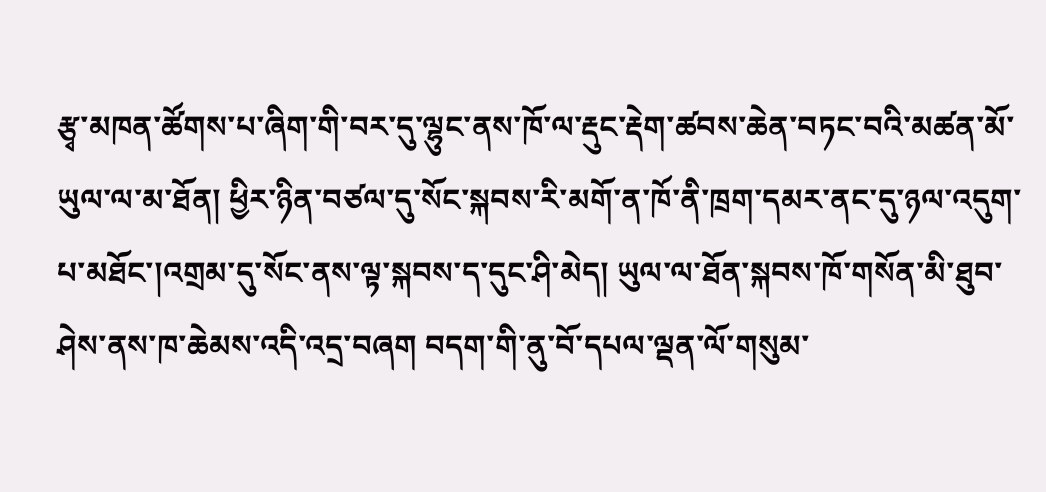རྩྭ་མཁན་ཚོགས་པ་ཞིག་གི་བར་དུ་ལྷུང་ནས་ཁོ་ལ་རྡུང་རྡེག་ཚབས་ཆེན་བཏང་བའི་མཚན་མོ་ཡུལ་ལ་མ་ཐོན། ཕྱིར་ཉིན་བཙལ་དུ་སོང་སྐབས་རི་མགོ་ན་ཁོ་ནི་ཁྲག་དམར་ནང་དུ་ཉལ་འདུག་པ་མཐོང་།འགྲམ་དུ་སོང་ནས་ལྟ་སྐབས་ད་དུང་ཤི་མེད། ཡུལ་ལ་ཐོན་སྐབས་ཁོ་གསོན་མི་ཐུབ་ཤེས་ནས་ཁ་ཆེམས་འདི་འདྲ་བཞག བདག་གི་ནུ་བོ་དཔལ་ལྡན་ལོ་གསུམ་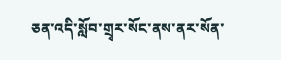ཅན་འདི་སློབ་གྲྭར་སོང་ནས་ནར་སོན་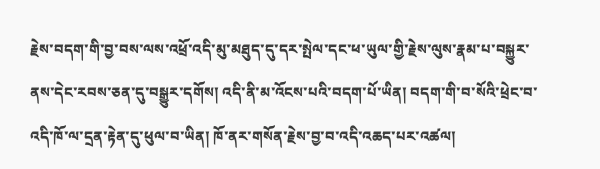རྗེས་བདག་གི་བྱ་བས་ལས་འཕྲོ་འདི་མུ་མཐུད་དུ་དར་སྤེལ་དང་ཕ་ཡུལ་གྱི་རྗེས་ལུས་རྣམ་པ་བསྐྱུར་ནས་དེང་རབས་ཅན་དུ་བསྒྱུར་དགོས། འདི་ནི་མ་འོངས་པའི་བདག་པོ་ཡིན། བདག་གི་བ་སོའི་ཕྲེང་བ་འདི་ཁོ་ལ་དྲན་རྟེན་དུ་ཕུལ་བ་ཡིན། ཁོ་ནར་གསོན་རྗེས་བྱ་བ་འདི་འཆད་པར་འཚལ།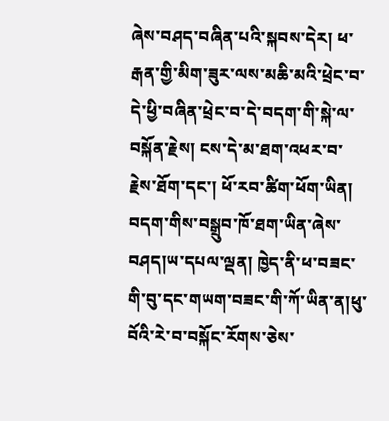ཞེས་བཤད་བཞིན་པའི་སྐབས་དེར། ཕ་རྒན་གྱི་མིག་ཟུར་ལས་མཆི་མའི་ཕྲེང་བ་དེ་ཕྱི་བཞིན་ཕྲེང་བ་དེ་བདག་གི་སྐེ་ལ་བསྐོན་རྗེས། ངས་དེ་མ་ཐག་འཕར་བ་རྗེས་ཐོག་དང་། ཕོ་རབ་ཚིག་ཕོག་ཡིན། བདག་གིས་བསྒྲུབ་ཁོ་ཐག་ཡིན་ཞེས་བཤད།ཡ་དཔལ་ལྡན། ཁྱེད་ནི་ཕ་བཟང་གི་བུ་དང་གཡག་བཟང་གི་ཀོ་ཡིན་ན།ཕུ་བོའི་རེ་བ་བསྐོང་རོགས་ཅེས་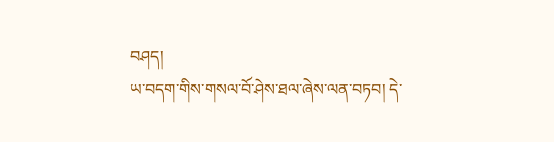བཤད།
ཡ་བདག་གིས་གསལ་བོ་ཤེས་ཐལ་ཞེས་ལན་བཏབ། དེ་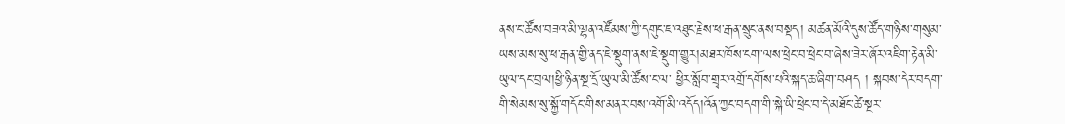ནས་ང་ཚོས་བཟའ་མི་ལྷན་འཛོམས་ཀྱི་དགུང་ཇ་འཐུང་རྗེས་ཕ་རྒན་སྲུང་ནས་བསྡད། མཚན་མོའི་དུས་ཚོད་གཉིས་གསུམ་ཡས་མས་སུ་ཕ་རྒན་གྱི་ནད་ཇེ་སྡུག་ནས་ཇེ་སྡུག་གྱུར།མཐར་ཁོས་ངག་ལས་ཕྲེང་བ་ཕྲེང་བ་ཞེས་ཟེར་ཞོར་འཇིག་རྟེན་མི་ཡུལ་དང་བྲལ།ཕྱི་ཉིན་སྔ་དྲོ་ཡུལ་མི་ཚོས་ང་ལ་ ཕྱིར་སློབ་གྲྭར་འགྲོ་དགོས་པའི་སྐད་ཆ་ཞིག་བཤད ། སྐབས་དེར་བདག་གི་སེམས་སུ་སྐྱོ་གདོང་གིས་མནར་བས་འགོ་མི་འདོད།འོན་ཀྱང་བདག་གི་སྐེ་ཡི་ཕྲེང་བ་དེ་མཐོང་ཚེ་སྔར་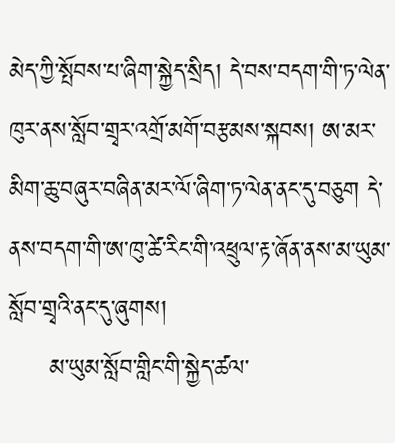མེད་ཀྱི་སྤོབས་པ་ཞིག་སྐྱེད་སྲིད། དེ་བས་བདག་གི་ཏ་ལེན་ཁུར་ནས་སློབ་གྲྭར་འགྲོ་མགོ་བརྩམས་སྐབས། ཨ་མར་མིག་ཆུ་བཞུར་བཞིན་མར་ལོ་ཞིག་ཏ་ལེན་ནང་དུ་བཅུག དེ་ནས་བདག་གི་ཨ་ཁུ་ཚེ་རིང་གི་འཕྲུལ་རྟ་ཞོན་ནས་མ་ཡུམ་སློབ་གྲྭའི་ནང་དུ་ཞུགས།
     མ་ཡུམ་སློབ་གླིང་གི་སྐྱེད་ཚལ་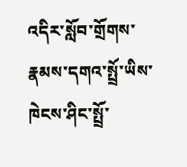འདིར་སློབ་གྲོགས་རྣམས་དགའ་སྤྲོ་ཡིས་ཁེངས་ཤིང་སྤྲོ་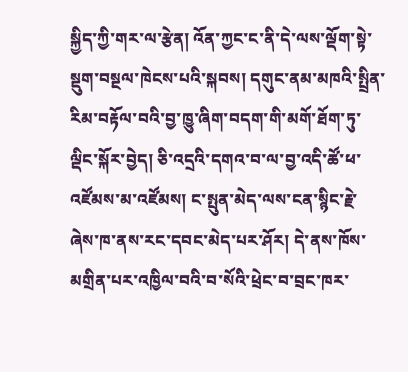སྐྱིད་ཀྱི་གར་ལ་རྩེན། འོན་ཀྱང་ང་ནི་དེ་ལས་ལྡོག་སྟེ་སྡུག་བསྔལ་ཁེངས་པའི་སྐབས། དགུང་ནམ་མཁའི་སྤྲིན་རིམ་བརྟོལ་བའི་བྱ་ཁྱུ་ཞིག་བདག་གི་མགོ་ཐོག་ཏུ་ལྡིང་སྐོར་བྱེད། ཅི་འདྲའི་དགའ་བ་ལ་བྱ་འདི་ཚོ་ཕ་འཛོམས་མ་འཛོམས། ང་སྤུན་མེད་ལས་ངན་སྙིང་རྗེ་ཞེས་ཁ་ནས་རང་དབང་མེད་པར་ཤོར། དེ་ནས་ཁོས་མགྲིན་པར་འཁྱིལ་བའི་བ་སོའི་ཕྲེང་བ་བྲང་ཁར་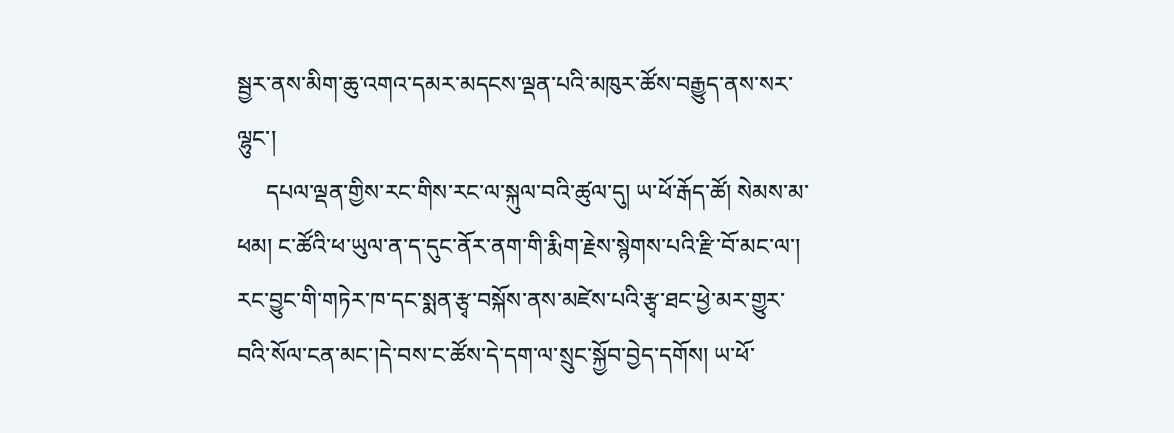སྦྱར་ནས་མིག་ཆུ་འགའ་དམར་མདངས་ལྡན་པའི་མཁུར་ཚོས་བརྒྱུད་ནས་སར་ལྷུང་།
     དཔལ་ལྡན་གྱིས་རང་གིས་རང་ལ་སྐུལ་བའི་ཚུལ་དུ། ཡ་ཕོ་རྒོད་ཚོ། སེམས་མ་ཕམ། ང་ཚོའི་ཕ་ཡུལ་ན་ད་དུང་ནོར་ནག་གི་རྨིག་རྗེས་སྙེགས་པའི་རྫི་བོ་མང་ལ་། རང་བྱུང་གི་གཏེར་ཁ་དང་སྨན་རྩྭ་བསྐོས་ནས་མཛེས་པའི་རྩྭ་ཐང་ཕྱེ་མར་གྱུར་བའི་སོལ་ངན་མང་།དེ་བས་ང་ཚོས་དེ་དག་ལ་སྲུང་སྐྱོབ་བྱེད་དགོས། ཡ་ཕོ་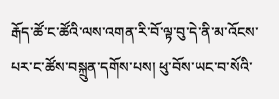རྒོད་ཚོ་ང་ཚོའི་ལས་འགན་རི་བོ་ལྟ་བུ་དེ་ནི་མ་འོངས་པར་ང་ཚོས་བསྐྲུན་དགོས་པས། ཕུ་བོས་ཡང་བ་སོའི་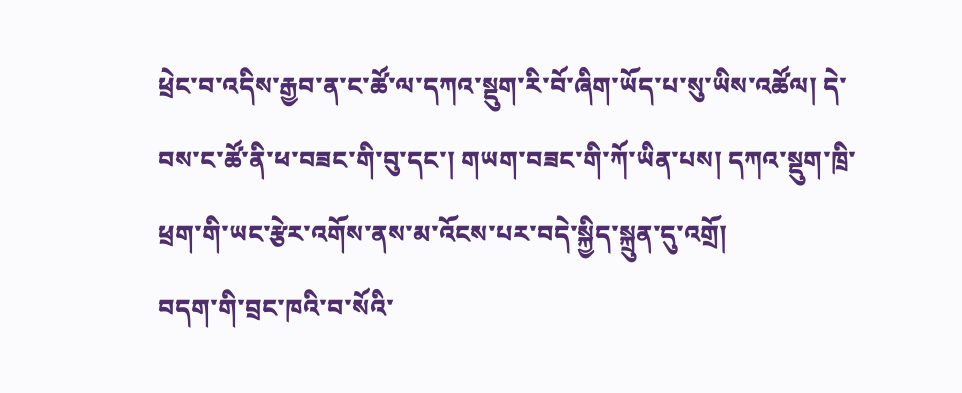ཕྲེང་བ་འདིས་རྒྱབ་ན་ང་ཚོ་ལ་དཀའ་སྡུག་རི་བོ་ཞིག་ཡོད་པ་སུ་ཡིས་འཚོལ། དེ་བས་ང་ཚོ་ནི་ཕ་བཟང་གི་བུ་དང་། གཡག་བཟང་གི་ཀོ་ཡིན་པས། དཀའ་སྡུག་ཁྲི་ཕྲག་གི་ཡང་རྩེར་འགོས་ནས་མ་འོངས་པར་བདེ་སྐྱིད་སྐྲུན་དུ་འགྲོ།
བདག་གི་བྲང་ཁའི་བ་སོའི་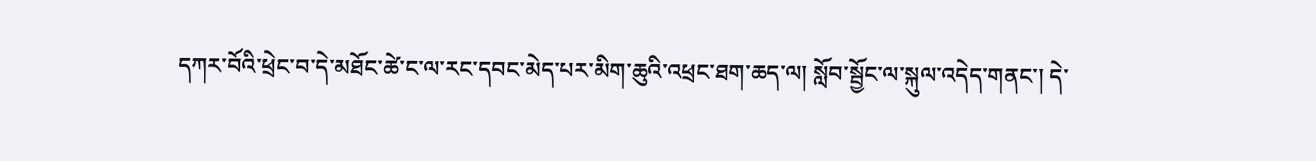དཀར་བོའི་ཕྲེང་བ་དེ་མཐོང་ཚེ་ང་ལ་རང་དབང་མེད་པར་མིག་ཆུའི་འཕྲང་ཐག་ཆད་ལ། སློབ་སྦྱོང་ལ་སྐུལ་འདེད་གནང་། དེ་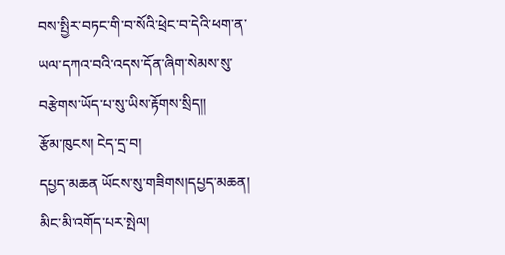བས་སྤྱིར་བཏང་གི་བ་སོའི་ཕྲེང་བ་དེའི་ཕག་ན་ཡལ་དཀའ་བའི་འདས་དོན་ཞིག་སེམས་སུ་བརྩེགས་ཡོད་པ་སུ་ཡིས་རྟོགས་སྲིད།།
རྩོམ་ཁུངས། ངེད་དྲ་བ།
དཔྱད་མཆན ཡོངས་སུ་གཟིགས།དཔྱད་མཆན།
མིང་མི་འགོད་པར་སྤེལ།